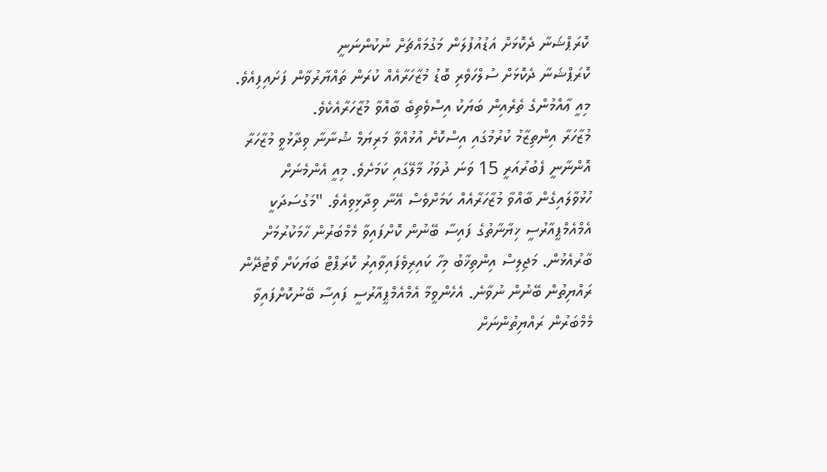ކޮރަޕްޝަނާ ދެކޮޅަށް އަޑުއުފުލަން މަގުމައްޗަށް ނުކުންނަނީ
ކޮރަޕްޝަނާ ދެކޮޅަށް ސުލްހަވެރި ބޮޑު މުޒާހަރާއެއް ކުރަން ތައްޔާރުވާން ފަށައިފިއެވެ. މިއީ ޢާއްމުންގެ ތެރެއިން ބަޔަކު އިސްވެތިބެ ބާއްވާ މުޒާހަރާއެކެވެ.
މުޒާހަރާ އިންތިޒާމު ކުރުމުގައި އިސްކޮށް އުޅުއްވާ މަރިޔަމް ޝުނާނާ ވިދާޅުވީ މުޒާހަރާ އޮންނާނީ ފެބުރުއަރީ 15 ވަނަ ދުވަހު މާލޭގައި ކަމަށެވެ. މިއީ އެންމެނަށް ހުޅުވާލައިގެން ބާއްވާ މުޒާހަރާއެއް ކަމަށްވެސް އޭނާ ވިދާޅިވިއެވެ. "މަގުސަދަކީ އެމްއެމްޕީއާރުސީ ޚިޔާނާތުގެ ފައިސާ ބޭނުން ކޮށްފައިވާ މެމްބަރުން ހާމަކުރުމަށް ބާރުއެޅުން. މަޖިލިސް އިންތިޚާބު މިހާ ކައިރިވެފައިވާއިރު ކޮރަޕްޓް ބަޔަކަށް ވޯޓުދޭން ރައްޔިތުން ބޭނުން ނުވާނެ. އެހެންވީމާ އެމްއެމްޕީއާރުސީ ފައިސާ ބޭނުކޮށްފައިވާ މެމްބަރުން ރައްޔިތުންނަށް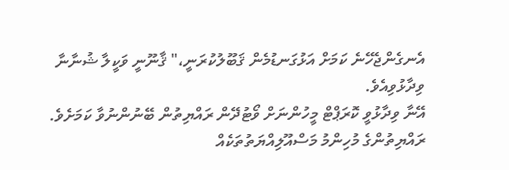އެނގެންޖެހޭނެ ކަމަށް އަޅުގަނޑުމެން ޤަބޫލުކުރަނީ،" ޤާނޫނީ ވަކީލާ ޝުނާނާ ވިދާޅުވިއެވެ.
އޭނާ ވިދާޅުވީ ކޮރަޕްޓް މީހުންނަށް ވޯޓުދޭން ރައްޔިތުން ބޭނުންނުވާ ކަމަށެވެ. ރައްޔިތުންގެ މުހިންމު މަސްއޫލިއްޔަތުތަކެއް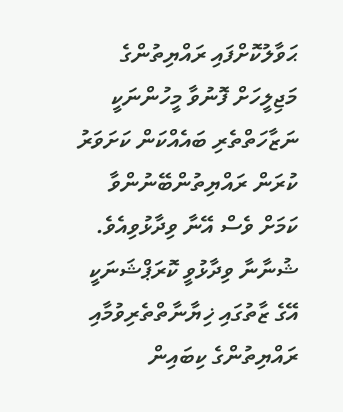ޙަވާލުކޮށްފައި ރައްޔިތުންގެ މަޖިލީހަށް ފޮނުވާ މީހުންނަކީ ނަޒާހަތްތެރި ބައެއްކަން ކަށަވަރު ކުރަން ރައްޔިތުންބޭނުންވާ ކަމަށް ވެސް އޭނާ ވިދާޅުވިއެވެ.
ޝުނާނާ ވިދާޅުވީ ކޮރަޕްޝަނަކީ އޭގެ ޒާތުގައި ޚިޔާނާތްތެރިވުމާއި ރައްޔިތުންގެ ކިބައިން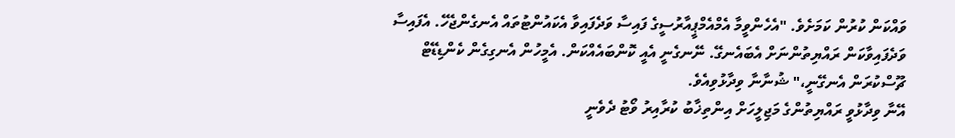ވައްކަން ކުރުން ކަމަށެވެ. "އެހެންވީމާ އެމްއެމްޕީއާރުސީގެ ފައިސާ ވަދެފައިވާ އެކައުންޓުތައް އެނގެންޖެހޭ. އެފައިސާ ވަދެފައިވާކަން ރައްޔިތުންނަށް އެބައެނގޭ. ނޭނގެނީ އެއީ ކޮންބައެއްކަން. އެމީހުން އެނގިގެން ކެންޑިޑޭޓް ޗޫސްކުރަން އެނގޭނީ،" ޝުނާނާ ވިދާޅުވިއެވެ.
އޭނާ ވިދާޅުވީ ރައްޔިތުންގެ މަޖިލީހަށް އިންތިޚާބު ކުރާއިރު ވޯޓު ދެވެނީ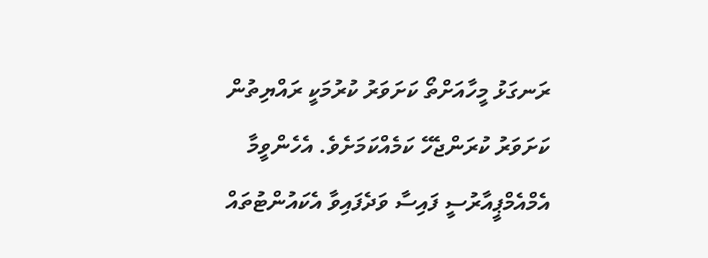ރަނގަޅު މީހާއަށްތޯ ކަށަވަރު ކުރުމަކީ ރައްޔިތުން ކަށަވަރު ކުރަންޖެހޭ ކަމެއްކަމަށެވެ. އެހެންވީމާ އެމްއެމްޕީއާރުސީ ފައިސާ ވަދެފައިވާ އެކައުންޓުތައް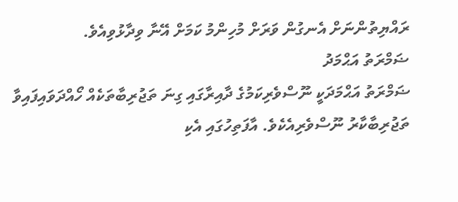ރައްޔިތުންނަށް އެނގުން ވަރަށް މުހިންމު ކަމަށް އޭނާ ވިދާޅުވިއެވެ.
ޟަމްރަތު އަޙްމަދު
ޟަމްރަތު އަޙްމަދަކީ ނޫސްވެރިކަމުގެ ދާއިރާގައި ގިނަ ތަޖުރިބާތަކެއް ހޯއްދަވައިފައިވާ ތަޖުރިބާކާރު ނޫސްވެރިއެކެވެ. އާފަތިހުގައި އެކި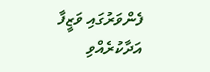ފެންވަރުގައި ވަޒީފާ އަދާކުރެއްވި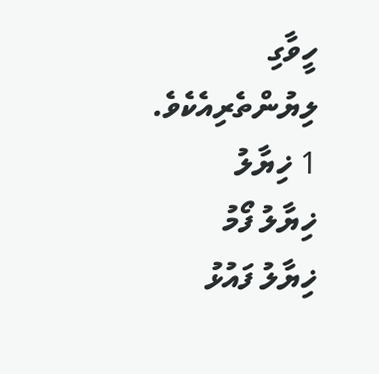ހީވާގި ލިޔުންތެރިއެކެވެ.
1 ޚިޔާލު
ޚިޔާލު ފޯމު
ޚިޔާލު ފައުޅު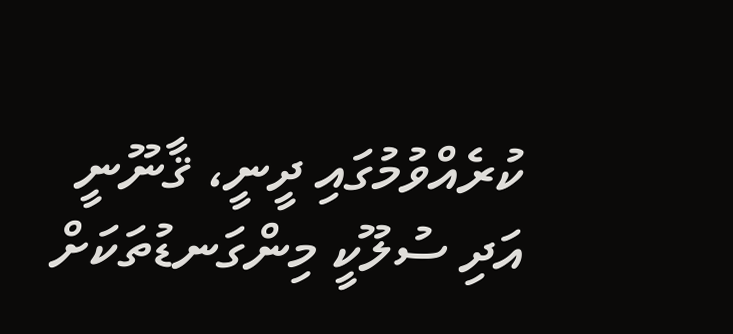ކުރެއްވުމުގައި ދީނީ، ޤާނޫނީ އަދި ސުލޫކީ މިންގަނޑުތަކަށް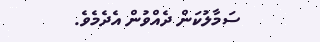ސަމާލުކަން ދެއްވުން އެދެމެވެ.